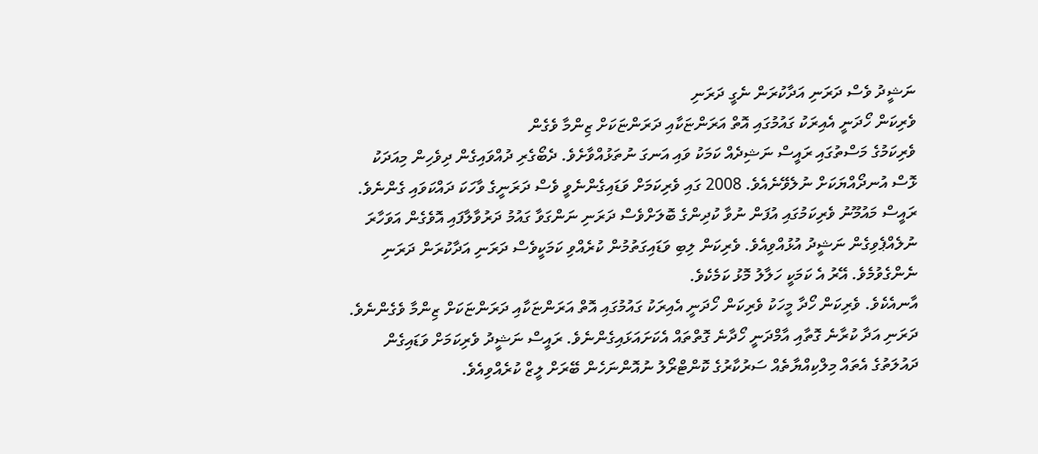ނަޝީދު ވެސް ދަރަނި އަދާކުރަން ނެގީ ދަރަނި
ވެރިކަން ހޯދަނީ އެއިރަކު ގައުމުގައި އޮތް އަރަންޏަކާއި ދަރަންޏަކަށް ޒިންމާ ވެގެން
ވެރިކަމުގެ މަސްތުގައި ރައީސް ނަޝިދެއް ކަމަކު ވައި އަނގަ ނުތަޅުއްވާށެވެ. ދެބޯގެރި ދުއްވައިގެން ދިވެހިން މިއަދަކު ޅޮސް އުނދޯއްޔަކަށް ނުލެވޭނެއެވެ. 2008 ގައި ވެރިކަމަށް ވަޑައިގެންނެވީ ވެސް ދަރަނީގެ ވާހަކަ ދައްކަވައި ގެންނެވެ. ރައީސް މައުމޫނު ވެރިކަމުގައި އުފަން ނުވާ ކުދިންގެ ބޮލަށްވެސް ދަރަނި ނަންގަވާ ގައުމު ދަރުވާލާފައި އޮވެގެން އަވަހާރަ ނުލެއްޕެވިގެން ނަޝީދު އުޅުއްވިއެވެ. ވެރިކަން ލިބި ވަޑައިގަތުމުން ކުރެއްވި ކަމަކީވެސް ދަރަނި އަދާކުރަން ދަރަނި ނެންގެވުމެވެ. އޭރު އެ ކަމަކީ ހަލާލު މޮޅު ކަމެކެވެ.
އާނއެކެވެ. ވެރިކަން ހޯދާ މީހަކު ވެރިކަން ހޯދަނީ އެއިރަކު ގައުމުގައި އޮތް އަރަންޏަކާއި ދަރަންޏަކަށް ޒިންމާ ވެގެންނެވެ. ދަރަނި އަދާ ކުރާނެ ގޮތާއި އާމްދަނީ ހޯދާނެ ގޮތްތައް އެކަށައަޅައިގެންނެވެ. ރައީސް ނަޝީދު ވެރިކަމަށް ވަޑައިގެން ދައުލަތުގެ އެތައް މިލްކިއްޔާތެއް ސަރުކާރުގެ ކޮންޓްރޯލު ނުއޮންނަހެން ބޭރަށް ލީޒް ކުރެއްވިއެވެ.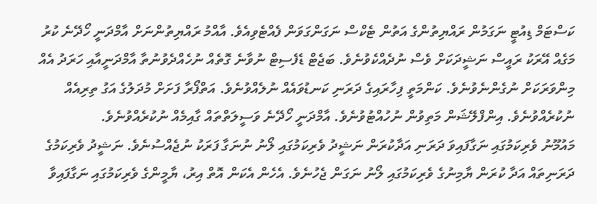ކަސްޓަމް ޑިއުޓީ ނަގަމުން ރައްޔިތުންގެ އަތުން ޓެކްސް ނަގަންގަވަން ފެއްޓެވިއެވެ. އާއްމު ރައްޔިތުންނަށް އާމްދަނީ ހޯދޭނެ ކުރު މަގެއް އޭރަކު ރައީސް ނަޝީދަކަށް ވެސް ނުދެއްކެވުނެވެ. ބަޖެޓް ޑެފެސިޓް ނުވާނެ ގޮތެއް ނުހެއްދެވުނުތާ އާމްދަނީއާއި ހަރަދު އެއް މިންވަރަކަށް ނުގެންނެވުނެވެ. ކަންމަތީ ފިހާރައިގެ ދަރަނި ކަނޑުވައެއް ނުލެއްވުނެވެ. އަތްފޯރާ ފަށަށް މުދަލުގެ އަގު ތިރިއެއް ނުކުރެއްވުނެވެ. އިންފްލޭޝަން މަތިވުން ނުހުއްޓުވުނެވެ. އާމްދަނީ ހޯދޭނެ ވަސީލަތްތައް ގާއިމެއް ނުކުރެއްވުނެވެ.
މައުމޫނު ވެރިކަމުގައި ނަގާފައިވަ ދަރަނި އަދާކުރަން ނަޝީދު ވެރިކަމުގައި ލޯނު ނުނަގާ ފަރަކު ނުޖެއްސުނެވެ. ނަޝީދު ވެރިކަމުގެ ދަރަނިތައް އަދާ ކުރަން ޔާމިނުގެ ވެރިކަމުގައި ލޯނު ނަގަން ޖެހުނެވެ. އެހެން އެކަން އޮތް އިރު، ޔާމީންގެ ވެރިކަމުގައި ނަގާފައިވާ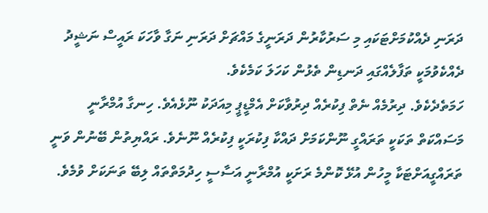ދަރަނި ދެއްކުމަށްޓަކައި މި ސަރުކާރުން ދަރަނީގެ މައްޗަށް ދަރަނި ނަގާ ވާހަކަ ރައީސް ނަޝީދު ދެއްކެވުމަކީ ތަފާލެއްގައި ދަނޑިން ތެޅުން ކަހަލަ ކަމެކެވެ.
ހަމަތެދެކެވެ. ދިރުމެއް ނެތް ފިކުރެއް ދިރުވާކަށް އެމްޑީޕީ މިއަދަކު ނޫޅެއެވެ. ހިނގާ އުމްރާނީ މަސައްކަތް ތަކަކީ ތަރައްގީ ނޫންކަމަށް ދައްކާ ފިކުރަކީ ފިކުރެއް ނޫނެވެ. ރައްޔިތުން ބޭނުން ވަނީ ތަރައްގީއަށްޓަކާ މީހުން އުޅޭ ކޮންމެ ރަށަކީ އުމްރާނީ އަސާސީ ހިދުމަތްތައް ލިބޭ ތަނަކަށް ވުމެވެ.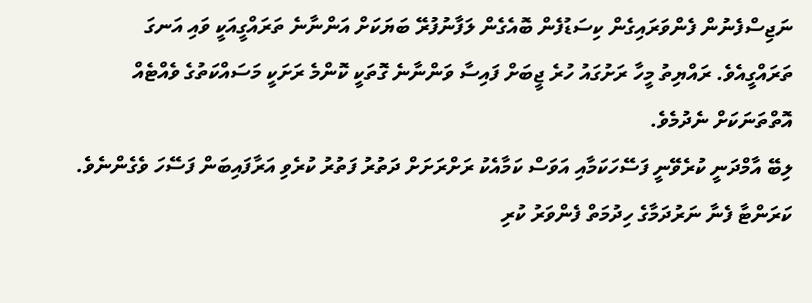ނަޖިސްފެނުން ފެންވަރައިގެން ކިސަޑުފެން ބޮއެގެން ލަފާނުފުރޭ ބަޔަކަށް އަންނާނެ ތަރައްގީއަކީ ވައި އަނގަ ތަރައްގީއެވެ. ރައްޔިތު މީހާ ރަށުގައު ހުރެ ޖީބަށް ފައިސާ ވަންނާނެ ގޮތަކީ ކޮންމެ ރަށަކީ މަސައްކަތުގެ ވެއްޓެއް އޮތްތަނަކަށް ނެދުމެވެ.
ލިބޭ އާމްދަނީ ކުރެވޭނީ ފަސޭހަކަމާއި އަވަސް ކަމާއެކު ރަށްރަށަށް ދަތުރު ފަތުރު ކުރެވި އަރާފައިބަން ފަސޭހަ ވެގެންނެވެ. ކަރަންޓާ ފެނާ ނަރުދަމާގެ ހިދުމަތް ފެންވަރު ކުރި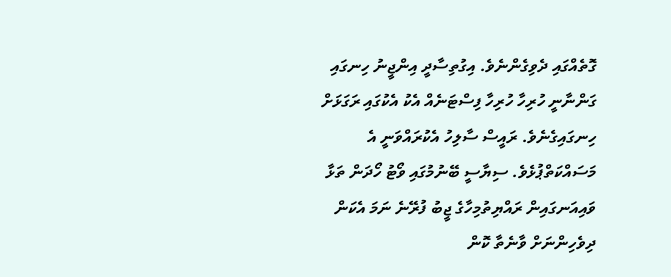ގޮތެއްގައި ދެވިގެންނެވެ. އިގުތިސާދީ އިންޖީނު ހިނގައި ގަންނާނީ ހުރިހާ ހުރިހާ ފިސްޓަނެއް އެކު އެކުގައި ރަގަޅަށް ހިނގައިގެނެވެ. ރައީސް ސާލިހު އެކުރައްވަނީ އެ މަސައްކަތްޕުޅެވެ. ސިޔާސީ ބޭނުމުގައި ވޯޓު ހޯދަން ތަޅާ ވައިއަނގައިން ރައްޔިތުމިހާގެ ޖީބު ފުރޭނެ ނަމަ އެކަން ދިވެހިންނަށް ވާނެތާ ކޮން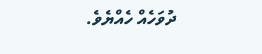ދުވަހެއް ހެއްޔެވެ.